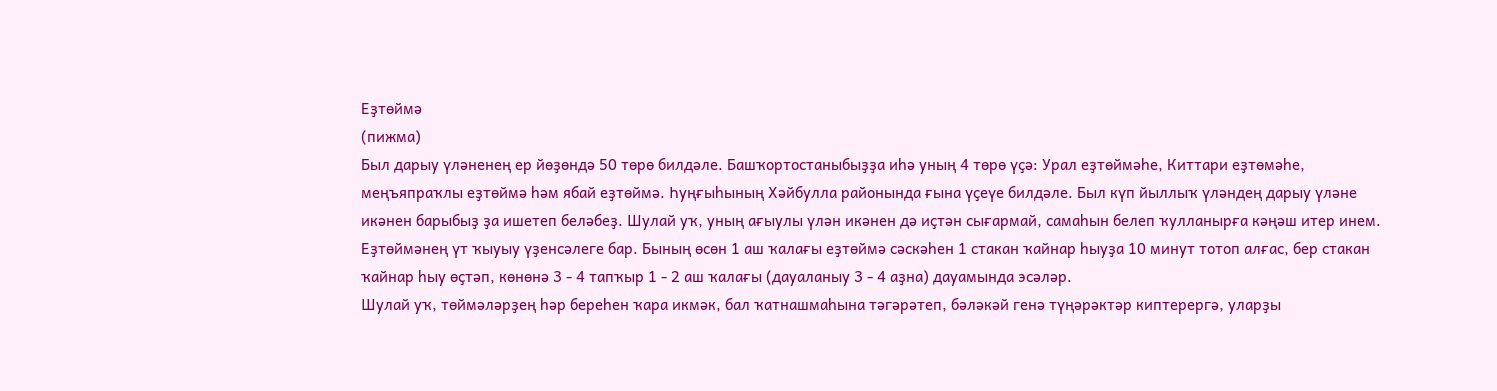Еҙтөймә
(пижма)
Был дарыу үләненең ер йөҙөндә 50 төрө билдәле. Башҡортостаныбыҙҙа иһә уның 4 төрө үҫә: Урал еҙтөймәһе, Киттари еҙтөмәһе, меңъяпраҡлы еҙтөймә һәм ябай еҙтөймә. Һуңғыһының Хәйбулла районында ғына үҫеүе билдәле. Был күп йыллыҡ үләндең дарыу үләне икәнен барыбыҙ ҙа ишетеп беләбеҙ. Шулай уҡ, уның ағыулы үлән икәнен дә иҫтән сығармай, самаһын белеп ҡулланырға кәңәш итер инем.
Еҙтөймәнең үт ҡыуыу үҙенсәлеге бар. Бының өсөн 1 аш ҡалағы еҙтөймә сәскәһен 1 стакан ҡайнар һыуҙа 10 минут тотоп алғас, бер стакан ҡайнар һыу өҫтәп, көнөнә 3 - 4 тапҡыр 1 - 2 аш ҡалағы (дауаланыу 3 - 4 аҙна) дауамында эсәләр.
Шулай уҡ, төймәләрҙең һәр береһен ҡара икмәк, бал ҡатнашмаһына тәгәрәтеп, бәләкәй генә түңәрәктәр киптерергә, уларҙы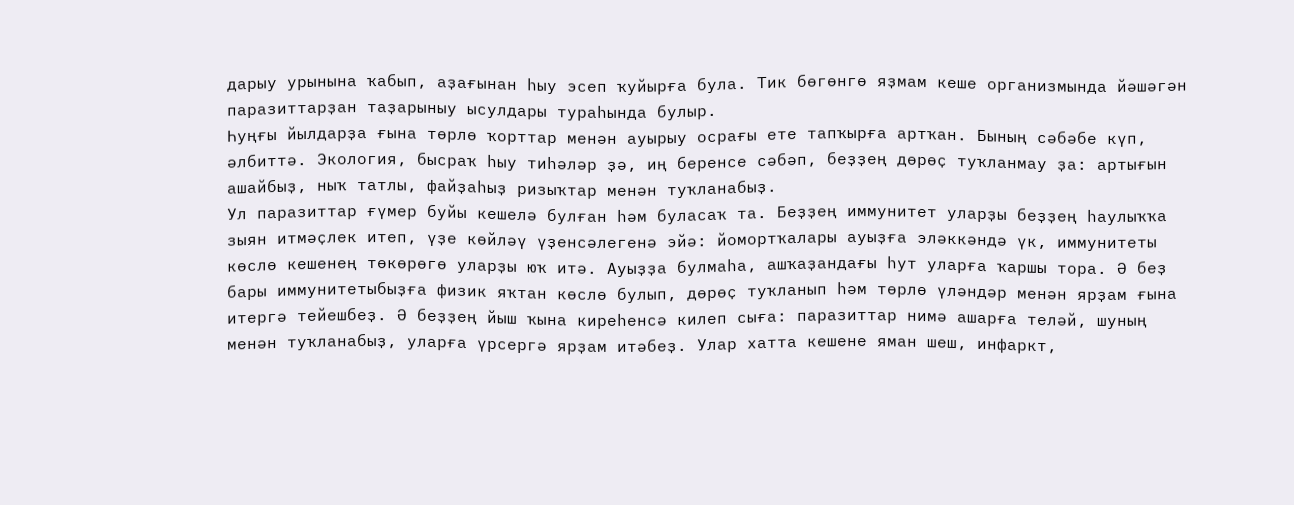дарыу урынына ҡабып, аҙағынан һыу эсеп ҡуйырға була. Тик бөгөнгө яҙмам кеше организмында йәшәгән паразиттарҙан таҙарыныу ысулдары тураһында булыр.
Һуңғы йылдарҙа ғына төрлө ҡорттар менән ауырыу осрағы ете тапҡырға артҡан. Бының сәбәбе күп, әлбиттә. Экология, бысраҡ һыу тиһәләр ҙә, иң беренсе сәбәп, беҙҙең дөрөҫ туҡланмау ҙа: артығын ашайбыҙ, ныҡ татлы, файҙаһыҙ ризыҡтар менән туҡланабыҙ.
Ул паразиттар ғүмер буйы кешелә булған һәм буласаҡ та. Беҙҙең иммунитет уларҙы беҙҙең һаулыҡҡа зыян итмәҫлек итеп, үҙе көйләү үҙенсәлегенә эйә: йомортҡалары ауыҙға эләккәндә үк, иммунитеты көслө кешенең төкөрөгө уларҙы юҡ итә. Ауыҙҙа булмаһа, ашҡаҙандағы һут уларға ҡаршы тора. Ә беҙ бары иммунитетыбыҙға физик яҡтан көслө булып, дөрөҫ туҡланып һәм төрлө үләндәр менән ярҙам ғына итергә тейешбеҙ. Ә беҙҙең йыш ҡына киреһенсә килеп сыға: паразиттар нимә ашарға теләй, шуның менән туҡланабыҙ, уларға үрсергә ярҙам итәбеҙ. Улар хатта кешене яман шеш, инфаркт,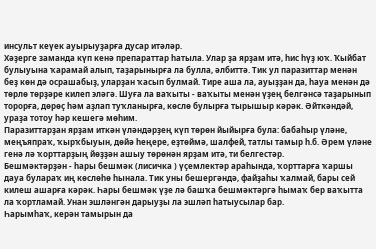инсульт кеүек ауырыуҙарға дусар итәләр.
Хәҙерге заманда күп кенә препараттар һатыла. Улар ҙа ярҙам итә, һис һүҙ юҡ. Ҡыйбат булыуына ҡарамай алып, таҙарынырға ла булла, әлбиттә. Тик ул паразиттар менән беҙ көн дә осрашабыҙ, уларҙан ҡасып булмай. Тире аша ла, ауыҙҙан да, һауа менән дә төрлө төрҙәре килеп эләгә. Шуға ла ваҡыты - ваҡыты менән үҙең белгәнсә таҙарынып торорға, дөрөҫ һәм аҙлап туҡланырға, көслө булырға тырышыр кәрәк. Әйткәндәй, ураҙа тотоу һәр кешегә мөһим.
Паразиттарҙан ярҙам иткән үләндәрҙең күп төрөн йыйырға була: бабаһыр үләне, меңъяпраҡ, ҡырҡбыуын, дөйә һеңере, еҙтөймә, шалфей, татлы тамыр һ.б. Әрем үләне генә лә ҡорттарҙың йөҙҙән ашыу төрөнән ярҙам итә, ти белгестәр.
Бешмәктәрҙән - һары бешмәк (лисичка ) үҫемлектәр араһында, ҡорттарға ҡаршы дауа булараҡ иң көслөһө һынала. Тик уны бешергәндә, файҙаһы ҡалмай, бары сей килеш ашарға кәрәк. Һары бешмәк үҙе лә башҡа бешмәктәргә һымаҡ бер ваҡытта ла ҡортламай. Унан эшләнгән дарыуҙы ла эшләп һатыусылар бар.
Һарымһаҡ, керән тамырын да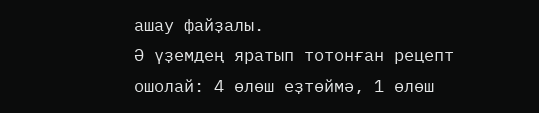ашау файҙалы.
Ә үҙемдең яратып тотонған рецепт ошолай: 4 өлөш еҙтөймә, 1 өлөш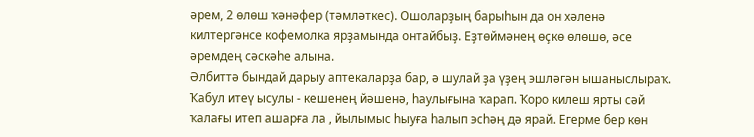әрем, 2 өлөш ҡәнәфер (тәмләткес). Ошоларҙың барыһын да он хәленә килтергәнсе кофемолка ярҙамында онтайбыҙ. Еҙтөймәнең өҫкө өлөшө, әсе әремдең сәскәһе алына.
Әлбиттә бындай дарыу аптекаларҙа бар, ә шулай ҙа үҙең эшләгән ышаныслыраҡ. Ҡабул итеү ысулы - кешенең йәшенә, һаулығына ҡарап. Ҡоро килеш ярты сәй ҡалағы итеп ашарға ла , йылымыс һыуға һалып эсһәң дә ярай. Егерме бер көн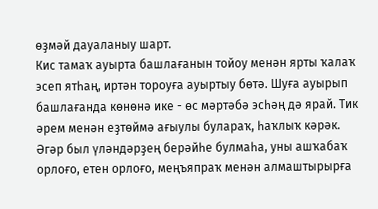өҙмәй дауаланыу шарт.
Кис тамаҡ ауырта башлағанын тойоу менән ярты ҡалаҡ эсеп ятһаң, иртән тороуға ауыртыу бөтә. Шуға ауырып башлағанда көнөнә ике - өс мәртәбә эсһәң дә ярай. Тик әрем менән еҙтөймә ағыулы булараҡ, һаҡлыҡ кәрәк. Әгәр был үләндәрҙең берәйһе булмаһа, уны ашҡабаҡ орлоғо, етен орлоғо, меңъяпраҡ менән алмаштырырға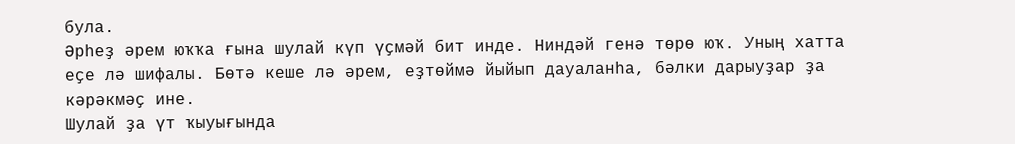була.
Әрһеҙ әрем юҡҡа ғына шулай күп үҫмәй бит инде. Ниндәй генә төрө юҡ. Уның хатта еҫе лә шифалы. Бөтә кеше лә әрем, еҙтөймә йыйып дауаланһа, бәлки дарыуҙар ҙа кәрәкмәҫ ине.
Шулай ҙа үт ҡыуығында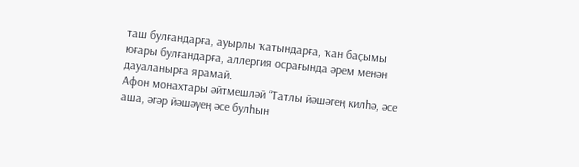таш булғандарға, ауырлы ҡатындарға, ҡан баҫымы юғары булғандарға, аллергия осрағында әрем менән дауаланырға ярамай.
Афон монахтары әйтмешләй “Татлы йәшәгең килһә, әсе аша, әгәр йәшәүең әсе булһын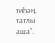тиһәң, татлы аша”.